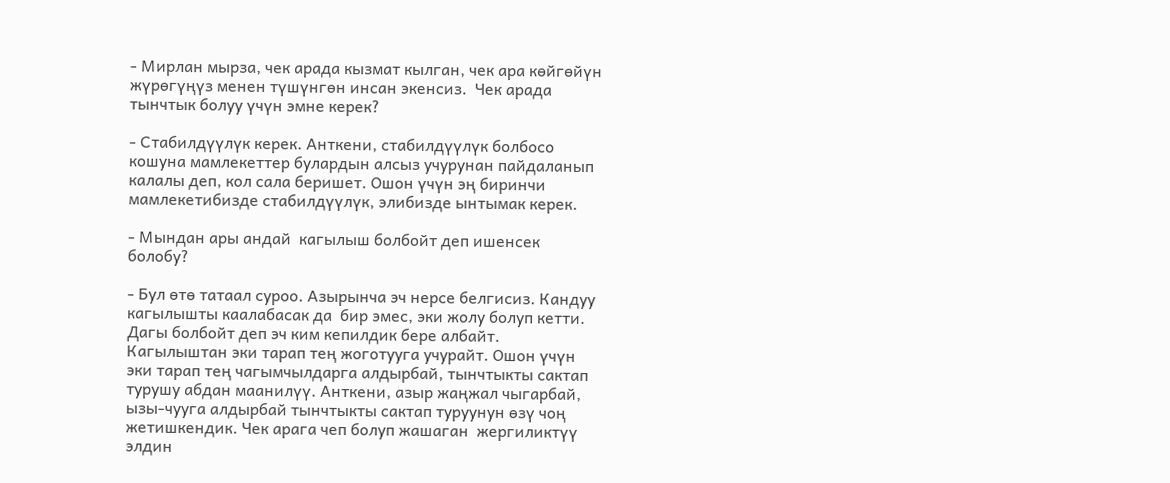- Мирлан мырза, чек арада кызмат кылган, чек ара көйгөйүн жүрөгүңүз менен түшүнгөн инсан экенсиз.  Чек арада тынчтык болуу үчүн эмне керек?

- Стабилдүүлүк керек. Анткени, стабилдүүлүк болбосо кошуна мамлекеттер булардын алсыз учурунан пайдаланып калалы деп, кол сала беришет. Ошон үчүн эң биринчи мамлекетибизде стабилдүүлүк, элибизде ынтымак керек.

- Мындан ары андай  кагылыш болбойт деп ишенсек болобу?

- Бул өтө татаал суроо. Азырынча эч нерсе белгисиз. Кандуу кагылышты каалабасак да  бир эмес, эки жолу болуп кетти. Дагы болбойт деп эч ким кепилдик бере албайт. Кагылыштан эки тарап тең жоготууга учурайт. Ошон үчүн эки тарап тең чагымчылдарга алдырбай, тынчтыкты сактап турушу абдан маанилүү. Анткени, азыр жаңжал чыгарбай, ызы-чууга алдырбай тынчтыкты сактап туруунун өзү чоң жетишкендик. Чек арага чеп болуп жашаган  жергиликтүү элдин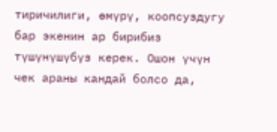тиричилиги, өмүрү, коопсуздугу бар экенин ар бирибиз түшүнүшүбүз керек. Ошон үчүн  чек араны кандай болсо да,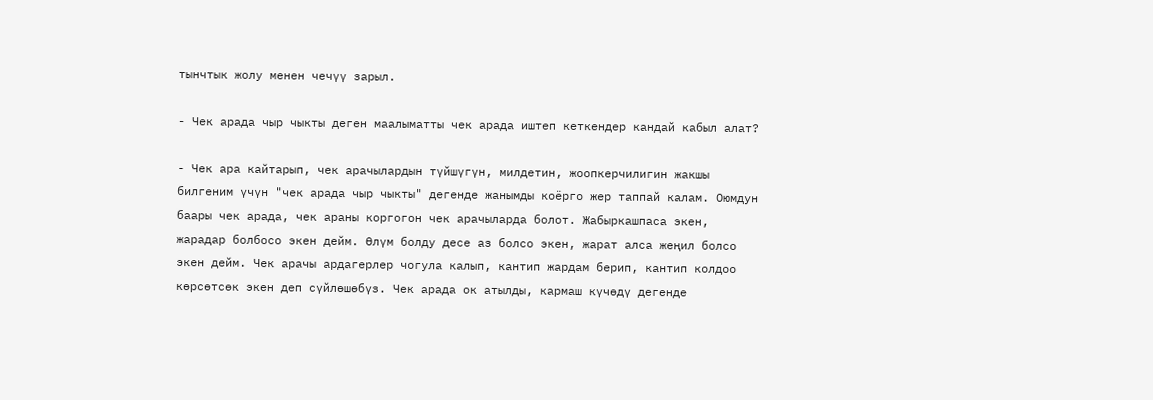тынчтык жолу менен чечүү зарыл.

- Чек арада чыр чыкты деген маалыматты чек арада иштеп кеткендер кандай кабыл алат?

- Чек ара кайтарып, чек арачылардын түйшүгүн, милдетин, жоопкерчилигин жакшы билгеним үчүн "чек арада чыр чыкты" дегенде жанымды коёрго жер таппай калам. Оюмдун баары чек арада, чек араны коргогон чек арачыларда болот. Жабыркашпаса экен, жарадар болбосо экен дейм. Өлүм болду десе аз болсо экен, жарат алса жеңил болсо экен дейм. Чек арачы ардагерлер чогула калып, кантип жардам берип, кантип колдоо көрсөтсөк экен деп сүйлөшөбүз. Чек арада ок атылды, кармаш күчөдү дегенде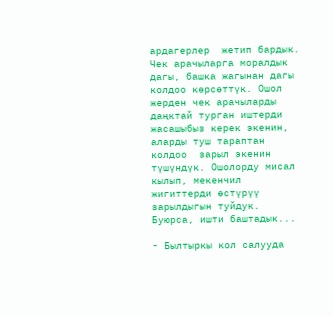ардагерлер  жетип бардык. Чек арачыларга моралдык дагы, башка жагынан дагы колдоо көрсөттүк. Ошол жерден чек арачыларды даңктай турган иштерди жасашыбыз керек экенин, аларды туш тараптан  колдоо  зарыл экенин түшүндүк. Ошолорду мисал кылып, мекенчил жигиттерди өстүрүү зарылдыгын туйдук. Буюрса, ишти баштадык...

- Былтыркы кол салууда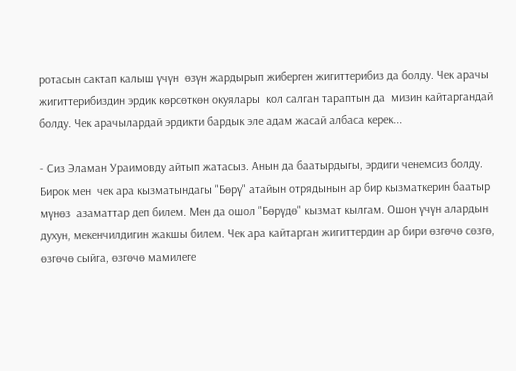ротасын сактап калыш үчүн  өзүн жардырып жиберген жигиттерибиз да болду. Чек арачы жигиттерибиздин эрдик көрсөткөн окуялары  кол салган тараптын да  мизин кайтаргандай болду. Чек арачылардай эрдикти бардык эле адам жасай албаса керек...

- Сиз Эламан Ураимовду айтып жатасыз. Анын да баатырдыгы, эрдиги ченемсиз болду. Бирок мен  чек ара кызматындагы "Бөрү" атайын отрядынын ар бир кызматкерин баатыр мүнөз  азаматтар деп билем. Мен да ошол "Бөрүдө" кызмат кылгам. Ошон үчүн алардын духун, мекенчилдигин жакшы билем. Чек ара кайтарган жигиттердин ар бири өзгөчө сөзгө, өзгөчө сыйга, өзгөчө мамилеге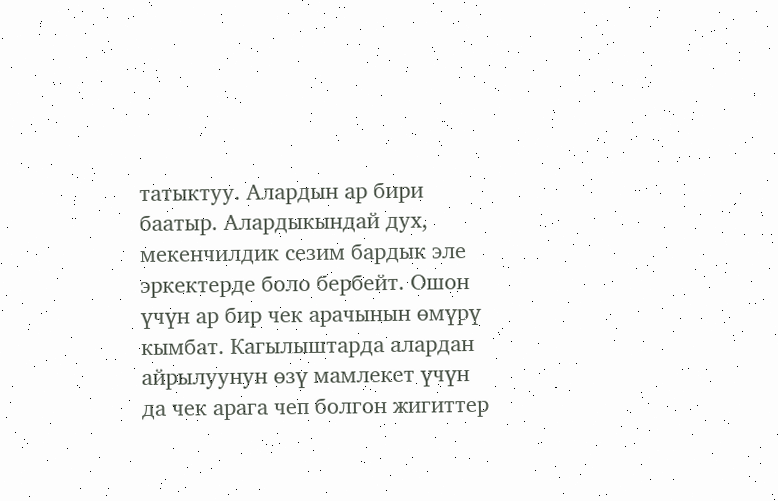татыктуу. Алардын ар бири баатыр. Алардыкындай дух, мекенчилдик сезим бардык эле эркектерде боло бербейт. Ошон үчүн ар бир чек арачынын өмүрү кымбат. Кагылыштарда алардан айрылуунун өзү мамлекет үчүн да чек арага чеп болгон жигиттер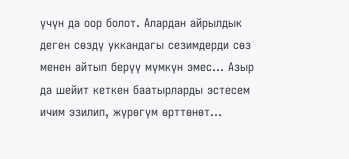үчүн да оор болот. Алардан айрылдык деген сөздү уккандагы сезимдерди сөз менен айтып берүү мүмкүн эмес... Азыр да шейит кеткен баатырларды эстесем ичим эзилип, жүрөгүм өрттөнөт...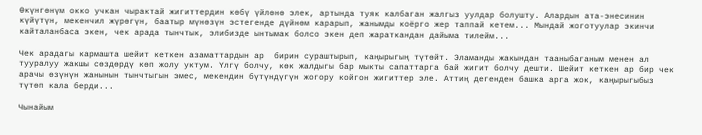Өкүнгөнүм окко учкан чырактай жигиттердин көбү үйлөнө элек, артында туяк калбаган жалгыз уулдар болушту. Алардын ата-энесинин күйүтүн, мекенчил жүрөгүн, баатыр мүнөзүн эстегенде дүйнөм карарып, жанымды коёрго жер таппай кетем... Мындай жоготуулар экинчи кайталанбаса экен, чек арада тынчтык, элибизде ынтымак болсо экен деп жараткандан дайыма тилейм...

Чек арадагы кармашта шейит кеткен азаматтардын ар  бирин сураштырып, каңырыгың түтөйт. Эламанды жакындан тааныбаганым менен ал тууралуу жакшы сөздөрдү көп жолу уктум. Үлгү болчу, көк жалдыгы бар мыкты сапаттарга бай жигит болчу дешти. Шейит кеткен ар бир чек арачы өзүнүн жанынын тынчтыгын эмес, мекендин бүтүндүгүн жогору койгон жигиттер эле. Аттиң дегенден башка арга жок, каңырыгыбыз түтөп кала берди...

Чынайым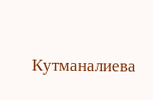Кутманалиева